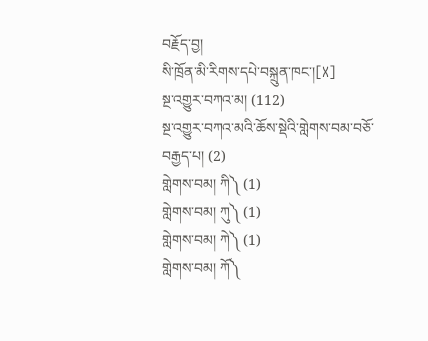བརྗོད་བྱ།
སི་ཁྲོན་མི་རིགས་དཔེ་བསྐྲུན་ཁང་།[X]
སྔ་འགྱུར་བཀའ་མ། (112)
སྔ་འགྱུར་བཀའ་མའི་ཆོས་སྡེའི་གླེགས་བམ་བཅོ་བརྒྱད་པ། (2)
གླེགས་བམ། ཀི༽ (1)
གླེགས་བམ། ཀུ༽ (1)
གླེགས་བམ། ཀེ༽ (1)
གླེགས་བམ། ཀོ༽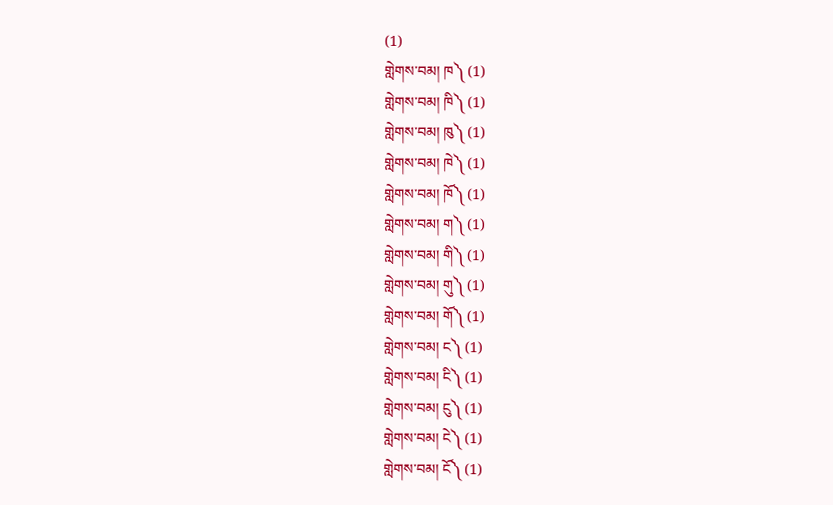(1)
གླེགས་བམ། ཁ༽ (1)
གླེགས་བམ། ཁི༽ (1)
གླེགས་བམ། ཁུ༽ (1)
གླེགས་བམ། ཁེ༽ (1)
གླེགས་བམ། ཁོ༽ (1)
གླེགས་བམ། ག༽ (1)
གླེགས་བམ། གི༽ (1)
གླེགས་བམ། གུ༽ (1)
གླེགས་བམ། གོ༽ (1)
གླེགས་བམ། ང༽ (1)
གླེགས་བམ། ངི༽ (1)
གླེགས་བམ། ངུ༽ (1)
གླེགས་བམ། ངེ༽ (1)
གླེགས་བམ། ངོ༽ (1)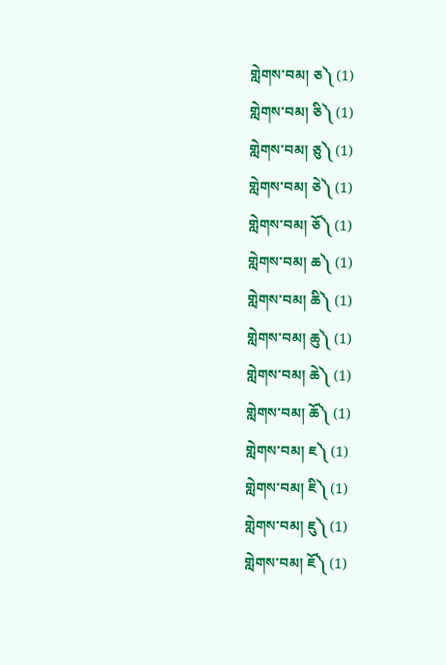གླེགས་བམ། ཅ༽ (1)
གླེགས་བམ། ཅི༽ (1)
གླེགས་བམ། ཅུ༽ (1)
གླེགས་བམ། ཅེ༽ (1)
གླེགས་བམ། ཅོ༽ (1)
གླེགས་བམ། ཆ༽ (1)
གླེགས་བམ། ཆི༽ (1)
གླེགས་བམ། ཆུ༽ (1)
གླེགས་བམ། ཆེ༽ (1)
གླེགས་བམ། ཆོ༽ (1)
གླེགས་བམ། ཇ༽ (1)
གླེགས་བམ། ཇི༽ (1)
གླེགས་བམ། ཇུ༽ (1)
གླེགས་བམ། ཇོ༽ (1)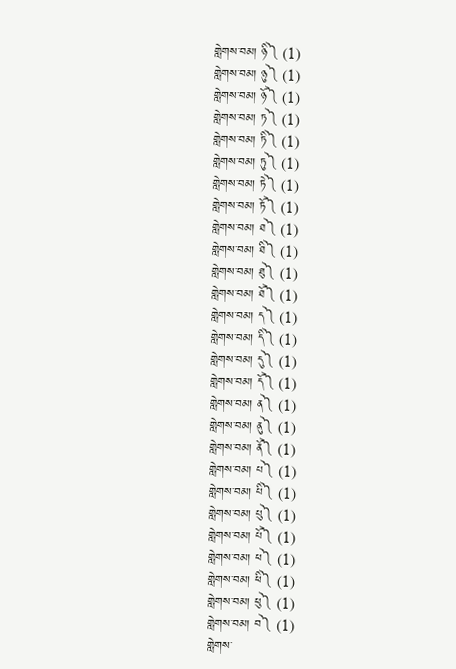གླེགས་བམ། ཉི༽ (1)
གླེགས་བམ། ཉུ༽ (1)
གླེགས་བམ། ཉོ༽ (1)
གླེགས་བམ། ཏ༽ (1)
གླེགས་བམ། ཏི༽ (1)
གླེགས་བམ། ཏུ༽ (1)
གླེགས་བམ། ཏེ༽ (1)
གླེགས་བམ། ཏོ༽ (1)
གླེགས་བམ། ཐ༽ (1)
གླེགས་བམ། ཐི༽ (1)
གླེགས་བམ། ཐུ༽ (1)
གླེགས་བམ། ཐོ༽ (1)
གླེགས་བམ། ད༽ (1)
གླེགས་བམ། དི༽ (1)
གླེགས་བམ། དུ༽ (1)
གླེགས་བམ། དོ༽ (1)
གླེགས་བམ། ན༽ (1)
གླེགས་བམ། ནུ༽ (1)
གླེགས་བམ། ནོ༽ (1)
གླེགས་བམ། པ༽ (1)
གླེགས་བམ། པི༽ (1)
གླེགས་བམ། པུ༽ (1)
གླེགས་བམ། པོ༽ (1)
གླེགས་བམ། ཕ༽ (1)
གླེགས་བམ། ཕི༽ (1)
གླེགས་བམ། ཕུ༽ (1)
གླེགས་བམ། བ༽ (1)
གླེགས་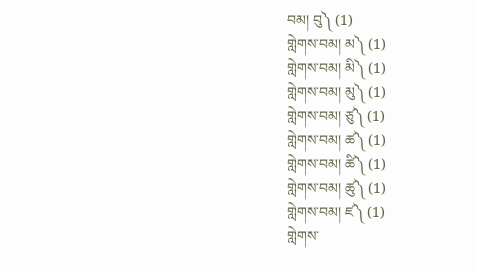བམ། བུ༽ (1)
གླེགས་བམ། མ༽ (1)
གླེགས་བམ། མི༽ (1)
གླེགས་བམ། མུ༽ (1)
གླེགས་བམ། ཙུ༽ (1)
གླེགས་བམ། ཚ༽ (1)
གླེགས་བམ། ཚི༽ (1)
གླེགས་བམ། ཚུ༽ (1)
གླེགས་བམ། ཛ༽ (1)
གླེགས་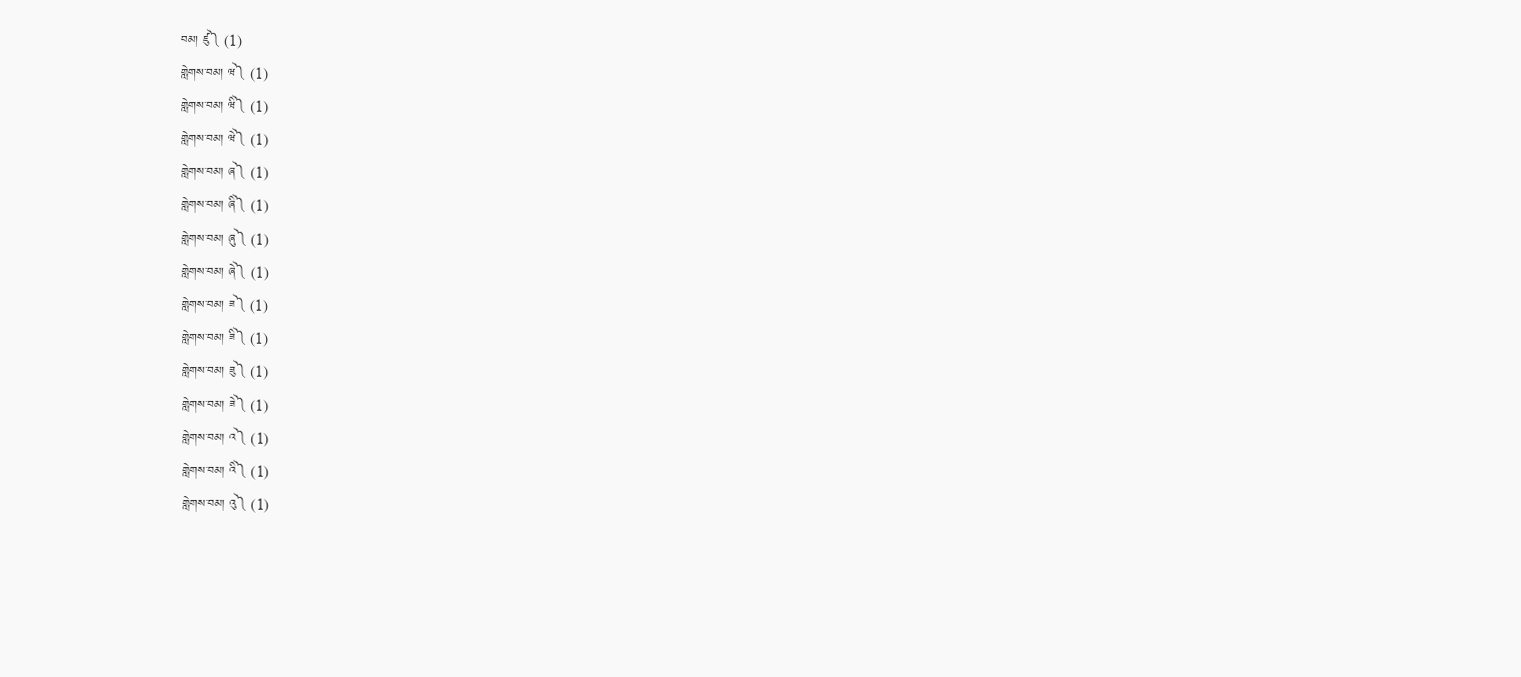བམ། ཛུ༽ (1)
གླེགས་བམ། ཝ༽ (1)
གླེགས་བམ། ཝི༽ (1)
གླེགས་བམ། ཝེ༽ (1)
གླེགས་བམ། ཞ༽ (1)
གླེགས་བམ། ཞི༽ (1)
གླེགས་བམ། ཞུ༽ (1)
གླེགས་བམ། ཞེ༽ (1)
གླེགས་བམ། ཟ༽ (1)
གླེགས་བམ། ཟི༽ (1)
གླེགས་བམ། ཟུ༽ (1)
གླེགས་བམ། ཟེ༽ (1)
གླེགས་བམ། འ༽ (1)
གླེགས་བམ། འི༽ (1)
གླེགས་བམ། འུ༽ (1)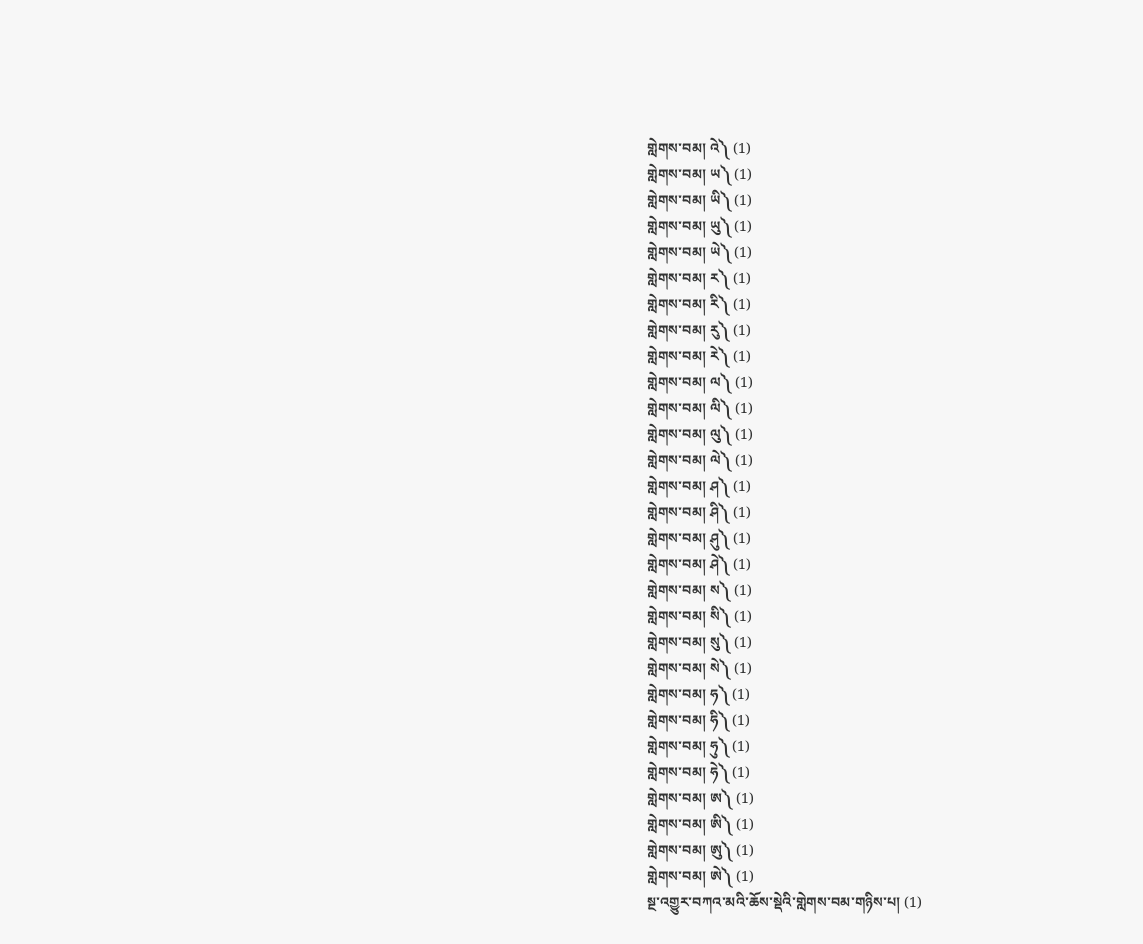གླེགས་བམ། འེ༽ (1)
གླེགས་བམ། ཡ༽ (1)
གླེགས་བམ། ཡི༽ (1)
གླེགས་བམ། ཡུ༽ (1)
གླེགས་བམ། ཡེ༽ (1)
གླེགས་བམ། ར༽ (1)
གླེགས་བམ། རི༽ (1)
གླེགས་བམ། རུ༽ (1)
གླེགས་བམ། རེ༽ (1)
གླེགས་བམ། ལ༽ (1)
གླེགས་བམ། ལི༽ (1)
གླེགས་བམ། ལུ༽ (1)
གླེགས་བམ། ལེ༽ (1)
གླེགས་བམ། ཤ༽ (1)
གླེགས་བམ། ཤི༽ (1)
གླེགས་བམ། ཤུ༽ (1)
གླེགས་བམ། ཤེ༽ (1)
གླེགས་བམ། ས༽ (1)
གླེགས་བམ། སི༽ (1)
གླེགས་བམ། སུ༽ (1)
གླེགས་བམ། སེ༽ (1)
གླེགས་བམ། ཧ༽ (1)
གླེགས་བམ། ཧི༽ (1)
གླེགས་བམ། ཧུ༽ (1)
གླེགས་བམ། ཧེ༽ (1)
གླེགས་བམ། ཨ༽ (1)
གླེགས་བམ། ཨི༽ (1)
གླེགས་བམ། ཨུ༽ (1)
གླེགས་བམ། ཨེ༽ (1)
སྔ་འགྱུར་བཀའ་མའི་ཆོས་སྡེའི་གླེགས་བམ་གཉིས་པ། (1)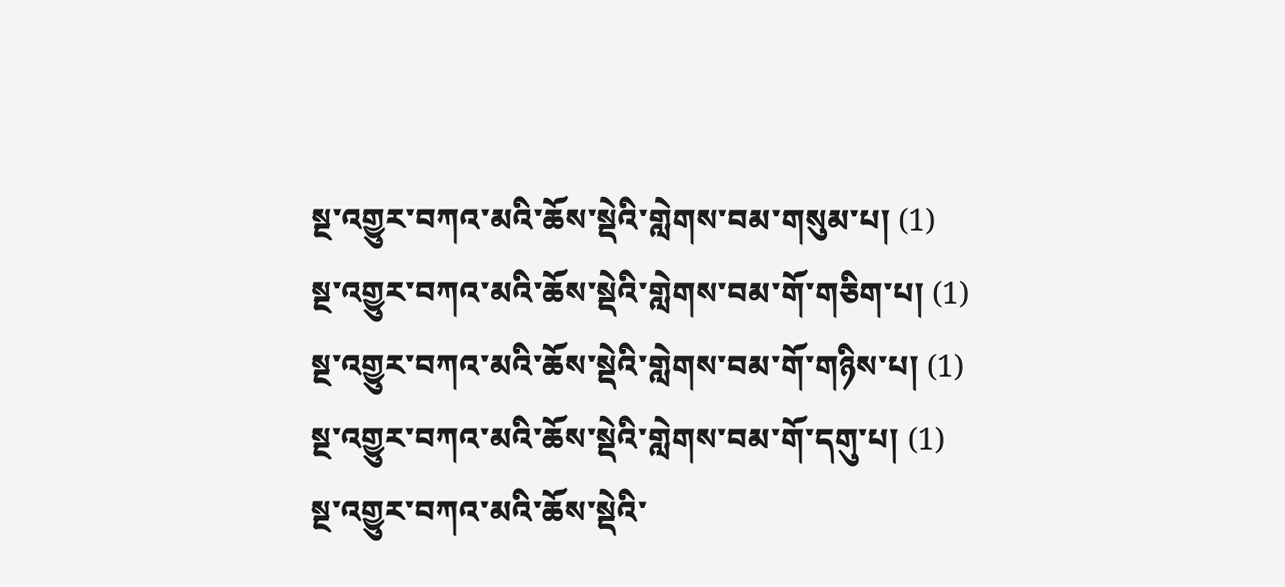སྔ་འགྱུར་བཀའ་མའི་ཆོས་སྡེའི་གླེགས་བམ་གསུམ་པ། (1)
སྔ་འགྱུར་བཀའ་མའི་ཆོས་སྡེའི་གླེགས་བམ་གོ་གཅིག་པ། (1)
སྔ་འགྱུར་བཀའ་མའི་ཆོས་སྡེའི་གླེགས་བམ་གོ་གཉིས་པ། (1)
སྔ་འགྱུར་བཀའ་མའི་ཆོས་སྡེའི་གླེགས་བམ་གོ་དགུ་པ། (1)
སྔ་འགྱུར་བཀའ་མའི་ཆོས་སྡེའི་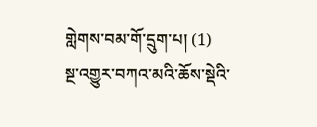གླེགས་བམ་གོ་དྲུག་པ། (1)
སྔ་འགྱུར་བཀའ་མའི་ཆོས་སྡེའི་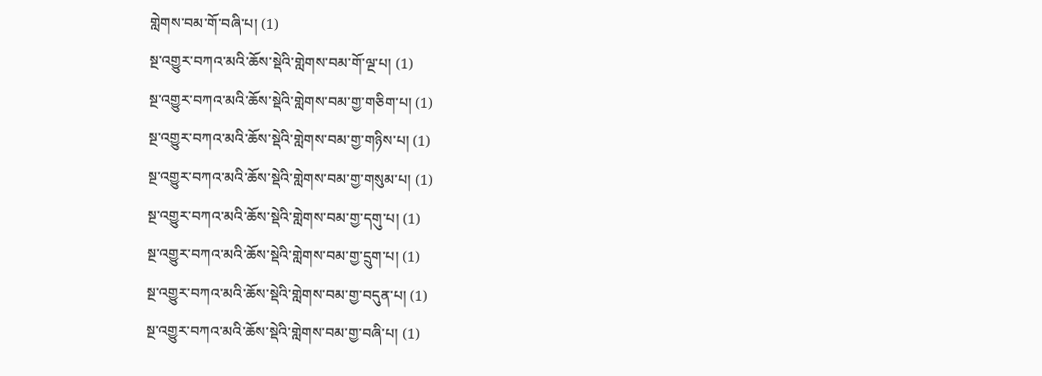གླེགས་བམ་གོ་བཞི་པ། (1)
སྔ་འགྱུར་བཀའ་མའི་ཆོས་སྡེའི་གླེགས་བམ་གོ་ལྔ་པ། (1)
སྔ་འགྱུར་བཀའ་མའི་ཆོས་སྡེའི་གླེགས་བམ་གྱ་གཅིག་པ། (1)
སྔ་འགྱུར་བཀའ་མའི་ཆོས་སྡེའི་གླེགས་བམ་གྱ་གཉིས་པ། (1)
སྔ་འགྱུར་བཀའ་མའི་ཆོས་སྡེའི་གླེགས་བམ་གྱ་གསུམ་པ། (1)
སྔ་འགྱུར་བཀའ་མའི་ཆོས་སྡེའི་གླེགས་བམ་གྱ་དགུ་པ། (1)
སྔ་འགྱུར་བཀའ་མའི་ཆོས་སྡེའི་གླེགས་བམ་གྱ་དྲུག་པ། (1)
སྔ་འགྱུར་བཀའ་མའི་ཆོས་སྡེའི་གླེགས་བམ་གྱ་བདུན་པ། (1)
སྔ་འགྱུར་བཀའ་མའི་ཆོས་སྡེའི་གླེགས་བམ་གྱ་བཞི་པ། (1)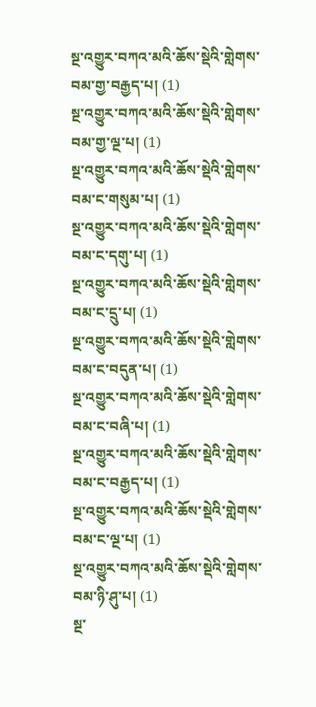སྔ་འགྱུར་བཀའ་མའི་ཆོས་སྡེའི་གླེགས་བམ་གྱ་བརྒྱད་པ། (1)
སྔ་འགྱུར་བཀའ་མའི་ཆོས་སྡེའི་གླེགས་བམ་གྱ་ལྔ་པ། (1)
སྔ་འགྱུར་བཀའ་མའི་ཆོས་སྡེའི་གླེགས་བམ་ང་གསུམ་པ། (1)
སྔ་འགྱུར་བཀའ་མའི་ཆོས་སྡེའི་གླེགས་བམ་ང་དགུ་པ། (1)
སྔ་འགྱུར་བཀའ་མའི་ཆོས་སྡེའི་གླེགས་བམ་ང་དྲུ་པ། (1)
སྔ་འགྱུར་བཀའ་མའི་ཆོས་སྡེའི་གླེགས་བམ་ང་བདུན་པ། (1)
སྔ་འགྱུར་བཀའ་མའི་ཆོས་སྡེའི་གླེགས་བམ་ང་བཞི་པ། (1)
སྔ་འགྱུར་བཀའ་མའི་ཆོས་སྡེའི་གླེགས་བམ་ང་བརྒྱད་པ། (1)
སྔ་འགྱུར་བཀའ་མའི་ཆོས་སྡེའི་གླེགས་བམ་ང་ལྔ་པ། (1)
སྔ་འགྱུར་བཀའ་མའི་ཆོས་སྡེའི་གླེགས་བམ་ཉི་ཤུ་པ། (1)
སྔ་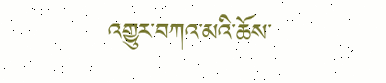འགྱུར་བཀའ་མའི་ཆོས་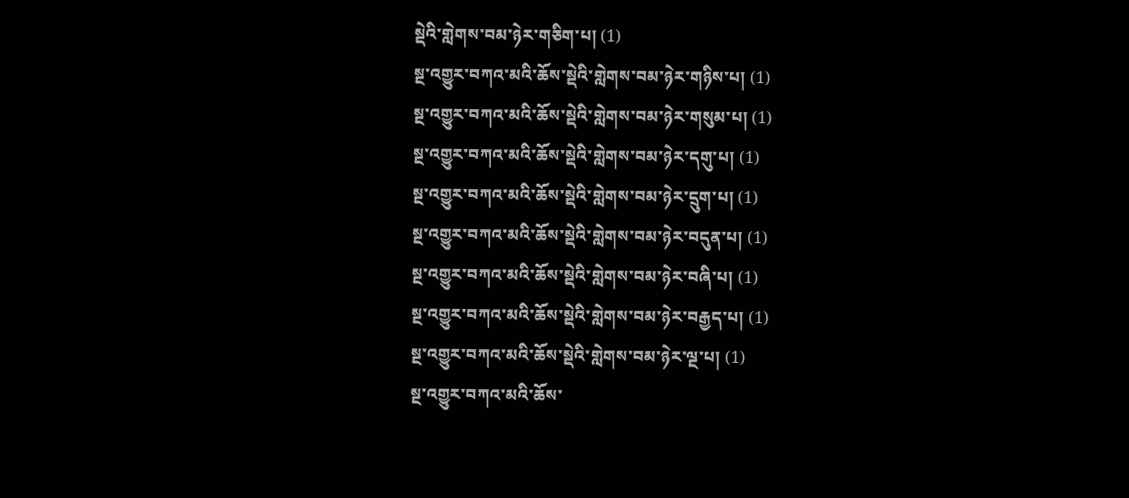སྡེའི་གླེགས་བམ་ཉེར་གཅིག་པ། (1)
སྔ་འགྱུར་བཀའ་མའི་ཆོས་སྡེའི་གླེགས་བམ་ཉེར་གཉིས་པ། (1)
སྔ་འགྱུར་བཀའ་མའི་ཆོས་སྡེའི་གླེགས་བམ་ཉེར་གསུམ་པ། (1)
སྔ་འགྱུར་བཀའ་མའི་ཆོས་སྡེའི་གླེགས་བམ་ཉེར་དགུ་པ། (1)
སྔ་འགྱུར་བཀའ་མའི་ཆོས་སྡེའི་གླེགས་བམ་ཉེར་དྲུག་པ། (1)
སྔ་འགྱུར་བཀའ་མའི་ཆོས་སྡེའི་གླེགས་བམ་ཉེར་བདུན་པ། (1)
སྔ་འགྱུར་བཀའ་མའི་ཆོས་སྡེའི་གླེགས་བམ་ཉེར་བཞི་པ། (1)
སྔ་འགྱུར་བཀའ་མའི་ཆོས་སྡེའི་གླེགས་བམ་ཉེར་བརྒྱད་པ། (1)
སྔ་འགྱུར་བཀའ་མའི་ཆོས་སྡེའི་གླེགས་བམ་ཉེར་ལྔ་པ། (1)
སྔ་འགྱུར་བཀའ་མའི་ཆོས་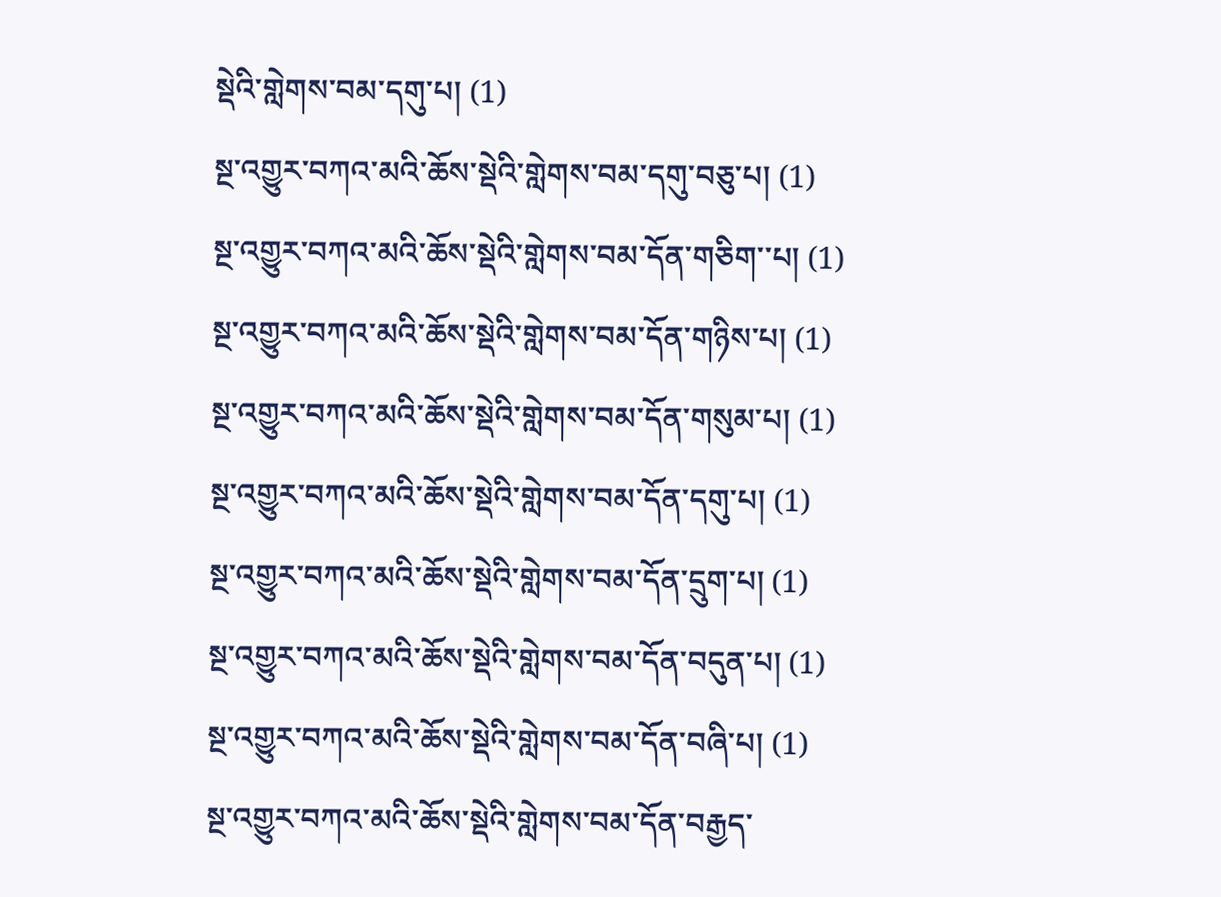སྡེའི་གླེགས་བམ་དགུ་པ། (1)
སྔ་འགྱུར་བཀའ་མའི་ཆོས་སྡེའི་གླེགས་བམ་དགུ་བཅུ་པ། (1)
སྔ་འགྱུར་བཀའ་མའི་ཆོས་སྡེའི་གླེགས་བམ་དོན་གཅིག་་པ། (1)
སྔ་འགྱུར་བཀའ་མའི་ཆོས་སྡེའི་གླེགས་བམ་དོན་གཉིས་པ། (1)
སྔ་འགྱུར་བཀའ་མའི་ཆོས་སྡེའི་གླེགས་བམ་དོན་གསུམ་པ། (1)
སྔ་འགྱུར་བཀའ་མའི་ཆོས་སྡེའི་གླེགས་བམ་དོན་དགུ་པ། (1)
སྔ་འགྱུར་བཀའ་མའི་ཆོས་སྡེའི་གླེགས་བམ་དོན་དྲུག་པ། (1)
སྔ་འགྱུར་བཀའ་མའི་ཆོས་སྡེའི་གླེགས་བམ་དོན་བདུན་པ། (1)
སྔ་འགྱུར་བཀའ་མའི་ཆོས་སྡེའི་གླེགས་བམ་དོན་བཞི་པ། (1)
སྔ་འགྱུར་བཀའ་མའི་ཆོས་སྡེའི་གླེགས་བམ་དོན་བརྒྱད་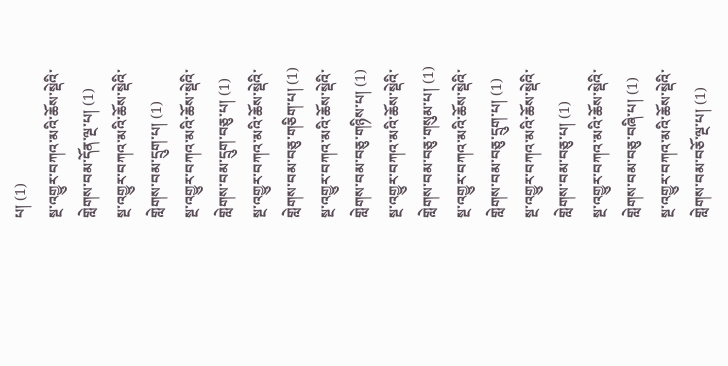པ། (1)
སྔ་འགྱུར་བཀའ་མའི་ཆོས་སྡེའི་གླེགས་བམ་དོན་ལྔ་པ། (1)
སྔ་འགྱུར་བཀའ་མའི་ཆོས་སྡེའི་གླེགས་བམ་དྲུག་པ། (1)
སྔ་འགྱུར་བཀའ་མའི་ཆོས་སྡེའི་གླེགས་བམ་དྲུག་བཅུ་པ། (1)
སྔ་འགྱུར་བཀའ་མའི་ཆོས་སྡེའི་གླེགས་བམ་བཅུ་གཅིག་པ། (1)
སྔ་འགྱུར་བཀའ་མའི་ཆོས་སྡེའི་གླེགས་བམ་བཅུ་གཉིས་པ། (1)
སྔ་འགྱུར་བཀའ་མའི་ཆོས་སྡེའི་གླེགས་བམ་བཅུ་གསུམ་པ། (1)
སྔ་འགྱུར་བཀའ་མའི་ཆོས་སྡེའི་གླེགས་བམ་བཅུ་དྲུག་པ། (1)
སྔ་འགྱུར་བཀའ་མའི་ཆོས་སྡེའི་གླེགས་བམ་བཅུ་པ། (1)
སྔ་འགྱུར་བཀའ་མའི་ཆོས་སྡེའི་གླེགས་བམ་བཅུ་བཞི་པ། (1)
སྔ་འགྱུར་བཀའ་མའི་ཆོས་སྡེའི་གླེགས་བམ་བཅོ་ལྔ་པ། (1)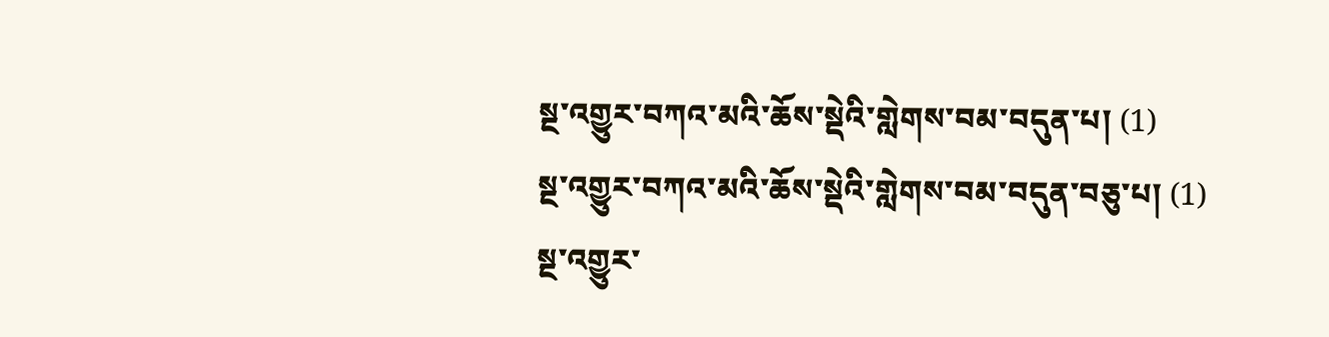སྔ་འགྱུར་བཀའ་མའི་ཆོས་སྡེའི་གླེགས་བམ་བདུན་པ། (1)
སྔ་འགྱུར་བཀའ་མའི་ཆོས་སྡེའི་གླེགས་བམ་བདུན་བཅུ་པ། (1)
སྔ་འགྱུར་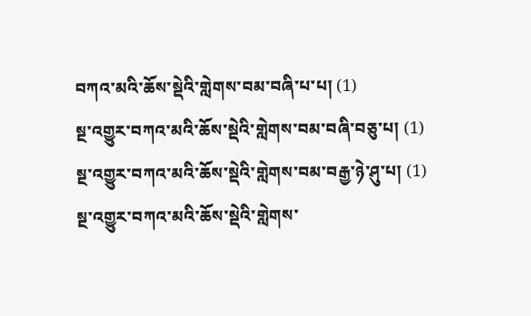བཀའ་མའི་ཆོས་སྡེའི་གླེགས་བམ་བཞི་པ་པ། (1)
སྔ་འགྱུར་བཀའ་མའི་ཆོས་སྡེའི་གླེགས་བམ་བཞི་བཅུ་པ། (1)
སྔ་འགྱུར་བཀའ་མའི་ཆོས་སྡེའི་གླེགས་བམ་བརྒྱ་ཉེ་ཤུ་པ། (1)
སྔ་འགྱུར་བཀའ་མའི་ཆོས་སྡེའི་གླེགས་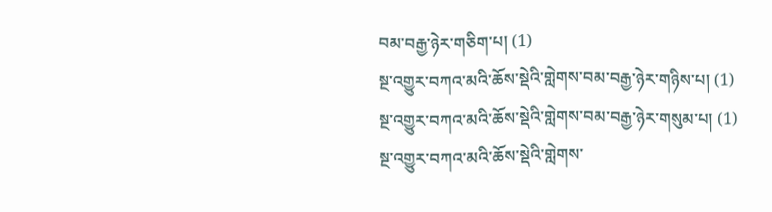བམ་བརྒྱ་ཉེར་གཅིག་པ། (1)
སྔ་འགྱུར་བཀའ་མའི་ཆོས་སྡེའི་གླེགས་བམ་བརྒྱ་ཉེར་གཉིས་པ། (1)
སྔ་འགྱུར་བཀའ་མའི་ཆོས་སྡེའི་གླེགས་བམ་བརྒྱ་ཉེར་གསུམ་པ། (1)
སྔ་འགྱུར་བཀའ་མའི་ཆོས་སྡེའི་གླེགས་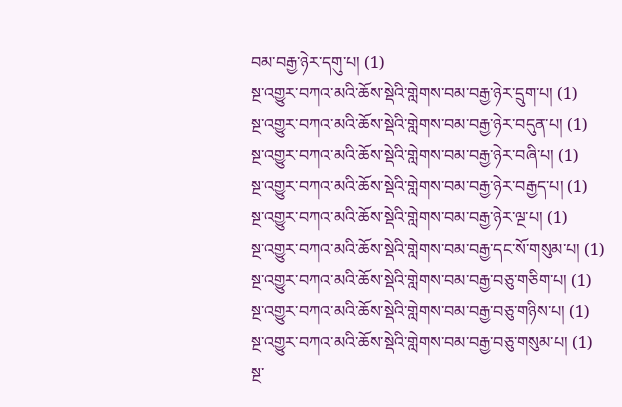བམ་བརྒྱ་ཉེར་དགུ་པ། (1)
སྔ་འགྱུར་བཀའ་མའི་ཆོས་སྡེའི་གླེགས་བམ་བརྒྱ་ཉེར་དྲུག་པ། (1)
སྔ་འགྱུར་བཀའ་མའི་ཆོས་སྡེའི་གླེགས་བམ་བརྒྱ་ཉེར་བདུན་པ། (1)
སྔ་འགྱུར་བཀའ་མའི་ཆོས་སྡེའི་གླེགས་བམ་བརྒྱ་ཉེར་བཞི་པ། (1)
སྔ་འགྱུར་བཀའ་མའི་ཆོས་སྡེའི་གླེགས་བམ་བརྒྱ་ཉེར་བརྒྱད་པ། (1)
སྔ་འགྱུར་བཀའ་མའི་ཆོས་སྡེའི་གླེགས་བམ་བརྒྱ་ཉེར་ལྔ་པ། (1)
སྔ་འགྱུར་བཀའ་མའི་ཆོས་སྡེའི་གླེགས་བམ་བརྒྱ་དང་སོ་གསུམ་པ། (1)
སྔ་འགྱུར་བཀའ་མའི་ཆོས་སྡེའི་གླེགས་བམ་བརྒྱ་བཅུ་གཅིག་པ། (1)
སྔ་འགྱུར་བཀའ་མའི་ཆོས་སྡེའི་གླེགས་བམ་བརྒྱ་བཅུ་གཉིས་པ། (1)
སྔ་འགྱུར་བཀའ་མའི་ཆོས་སྡེའི་གླེགས་བམ་བརྒྱ་བཅུ་གསུམ་པ། (1)
སྔ་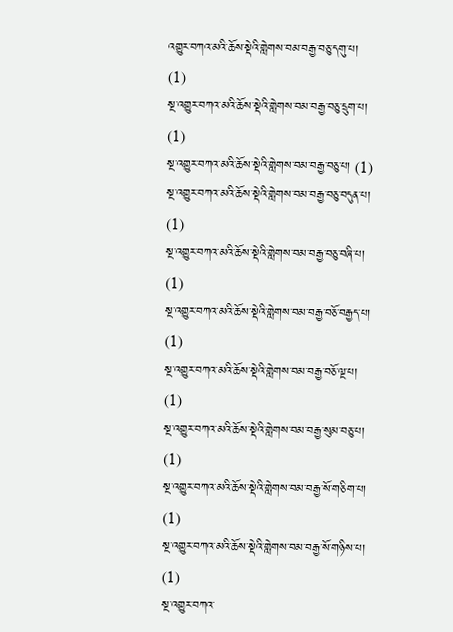འགྱུར་བཀའ་མའི་ཆོས་སྡེའི་གླེགས་བམ་བརྒྱ་བཅུ་དགུ་པ། (1)
སྔ་འགྱུར་བཀའ་མའི་ཆོས་སྡེའི་གླེགས་བམ་བརྒྱ་བཅུ་དྲུག་པ། (1)
སྔ་འགྱུར་བཀའ་མའི་ཆོས་སྡེའི་གླེགས་བམ་བརྒྱ་བཅུ་པ། (1)
སྔ་འགྱུར་བཀའ་མའི་ཆོས་སྡེའི་གླེགས་བམ་བརྒྱ་བཅུ་བདུན་པ། (1)
སྔ་འགྱུར་བཀའ་མའི་ཆོས་སྡེའི་གླེགས་བམ་བརྒྱ་བཅུ་བཞི་པ། (1)
སྔ་འགྱུར་བཀའ་མའི་ཆོས་སྡེའི་གླེགས་བམ་བརྒྱ་བཅོ་བརྒྱད་པ། (1)
སྔ་འགྱུར་བཀའ་མའི་ཆོས་སྡེའི་གླེགས་བམ་བརྒྱ་བཅོ་ལྔ་པ། (1)
སྔ་འགྱུར་བཀའ་མའི་ཆོས་སྡེའི་གླེགས་བམ་བརྒྱ་སུམ་བཅུ་པ། (1)
སྔ་འགྱུར་བཀའ་མའི་ཆོས་སྡེའི་གླེགས་བམ་བརྒྱ་སོ་གཅིག་པ། (1)
སྔ་འགྱུར་བཀའ་མའི་ཆོས་སྡེའི་གླེགས་བམ་བརྒྱ་སོ་གཉིས་པ། (1)
སྔ་འགྱུར་བཀའ་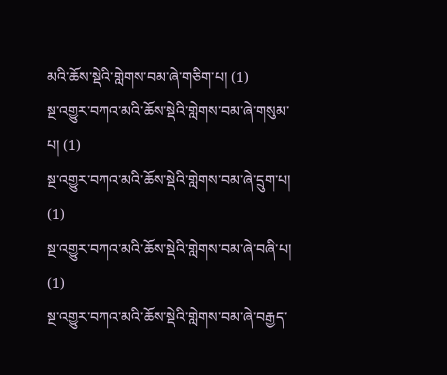མའི་ཆོས་སྡེའི་གླེགས་བམ་ཞེ་གཅིག་པ། (1)
སྔ་འགྱུར་བཀའ་མའི་ཆོས་སྡེའི་གླེགས་བམ་ཞེ་གསུམ་པ། (1)
སྔ་འགྱུར་བཀའ་མའི་ཆོས་སྡེའི་གླེགས་བམ་ཞེ་དྲུག་པ། (1)
སྔ་འགྱུར་བཀའ་མའི་ཆོས་སྡེའི་གླེགས་བམ་ཞེ་བཞི་པ། (1)
སྔ་འགྱུར་བཀའ་མའི་ཆོས་སྡེའི་གླེགས་བམ་ཞེ་བརྒྱད་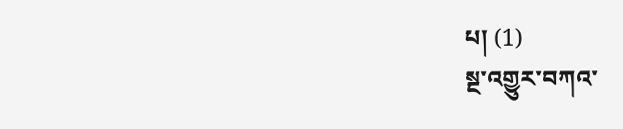པ། (1)
སྔ་འགྱུར་བཀའ་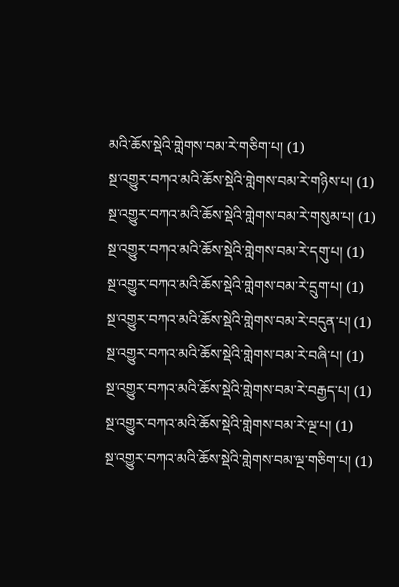མའི་ཆོས་སྡེའི་གླེགས་བམ་རེ་གཅིག་པ། (1)
སྔ་འགྱུར་བཀའ་མའི་ཆོས་སྡེའི་གླེགས་བམ་རེ་གཉིས་པ། (1)
སྔ་འགྱུར་བཀའ་མའི་ཆོས་སྡེའི་གླེགས་བམ་རེ་གསུམ་པ། (1)
སྔ་འགྱུར་བཀའ་མའི་ཆོས་སྡེའི་གླེགས་བམ་རེ་དགུ་པ། (1)
སྔ་འགྱུར་བཀའ་མའི་ཆོས་སྡེའི་གླེགས་བམ་རེ་དྲུག་པ། (1)
སྔ་འགྱུར་བཀའ་མའི་ཆོས་སྡེའི་གླེགས་བམ་རེ་བདུན་པ། (1)
སྔ་འགྱུར་བཀའ་མའི་ཆོས་སྡེའི་གླེགས་བམ་རེ་བཞི་པ། (1)
སྔ་འགྱུར་བཀའ་མའི་ཆོས་སྡེའི་གླེགས་བམ་རེ་བརྒྱད་པ། (1)
སྔ་འགྱུར་བཀའ་མའི་ཆོས་སྡེའི་གླེགས་བམ་རེ་ལྔ་པ། (1)
སྔ་འགྱུར་བཀའ་མའི་ཆོས་སྡེའི་གླེགས་བམ་ལྔ་གཅིག་པ། (1)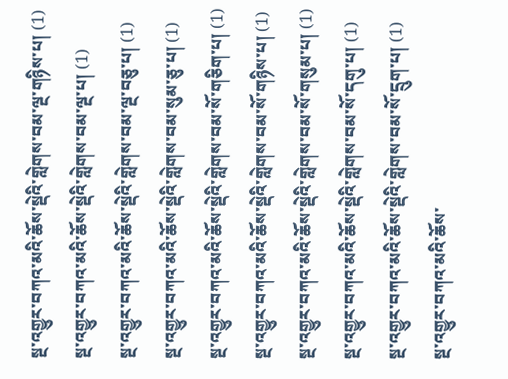སྔ་འགྱུར་བཀའ་མའི་ཆོས་སྡེའི་གླེགས་བམ་ལྔ་གཉིས་པ། (1)
སྔ་འགྱུར་བཀའ་མའི་ཆོས་སྡེའི་གླེགས་བམ་ལྔ་པ། (1)
སྔ་འགྱུར་བཀའ་མའི་ཆོས་སྡེའི་གླེགས་བམ་ལྔ་བཅུ་པ། (1)
སྔ་འགྱུར་བཀའ་མའི་ཆོས་སྡེའི་གླེགས་བམ་སུམ་ཅུ་པ། (1)
སྔ་འགྱུར་བཀའ་མའི་ཆོས་སྡེའི་གླེགས་བམ་སོ་གཅིག་པ། (1)
སྔ་འགྱུར་བཀའ་མའི་ཆོས་སྡེའི་གླེགས་བམ་སོ་གཉིས་པ། (1)
སྔ་འགྱུར་བཀའ་མའི་ཆོས་སྡེའི་གླེགས་བམ་སོ་གསུམ་པ། (1)
སྔ་འགྱུར་བཀའ་མའི་ཆོས་སྡེའི་གླེགས་བམ་སོ་དགུ་པ། (1)
སྔ་འགྱུར་བཀའ་མའི་ཆོས་སྡེའི་གླེགས་བམ་སོ་དྲུག་པ། (1)
སྔ་འགྱུར་བཀའ་མའི་ཆོས་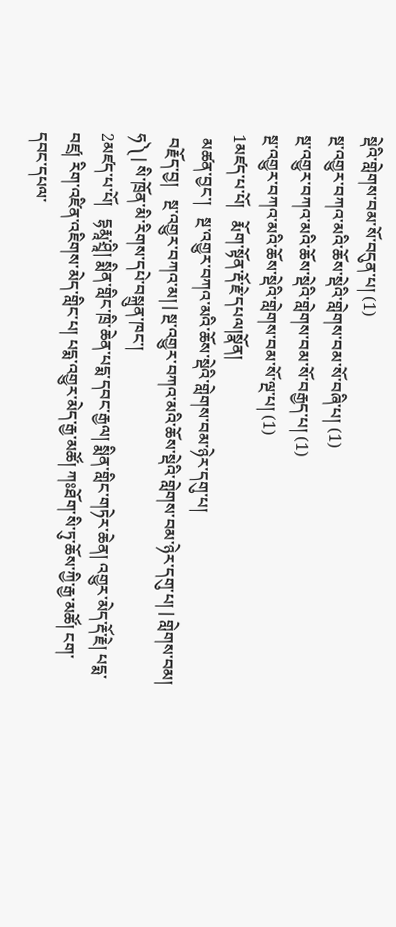སྡེའི་གླེགས་བམ་སོ་བདུན་པ། (1)
སྔ་འགྱུར་བཀའ་མའི་ཆོས་སྡེའི་གླེགས་བམ་སོ་བཞི་པ། (1)
སྔ་འགྱུར་བཀའ་མའི་ཆོས་སྡེའི་གླེགས་བམ་སོ་བརྒྱད་པ། (1)
སྔ་འགྱུར་བཀའ་མའི་ཆོས་སྡེའི་གླེགས་བམ་སོ་ལྔ་པ། (1)
1མཛད་པ་པོ།   རྨོག་སྟོན་རྡོ་རྗེ་དཔལ།སྣོན།
 མཚན་བྱང་།   སྔ་འགྱུར་བཀའ་མའི་ཆོས་སྡེའི་གླེགས་བམ་ཉེར་དགུ་པ།
 བརྗོད་བྱ།   སྔ་འགྱུར་བཀའ་མ། | སྔ་འགྱུར་བཀའ་མའི་ཆོས་སྡེའི་གླེགས་བམ་ཉེར་དགུ་པ། | གླེགས་བམ། ཧ༽ | སི་ཁྲོན་མི་རིགས་དཔེ་བསྐྲུན་ཁང་།
2མཛད་པ་པོ།   དྷརྨཱ་ཤྲཱི། སྨིན་གླིང་ཁྲི་ཆེན་པདྨ་དབང་རྒྱལ། སྨིན་གླིང་གཏེར་ཆེན། འགྱུར་མེད་རྡོ་རྗེ། པདྨ་བཛྲ། རིག་འཛིན་འཇིགས་མེད་གླིང་པ། པདྨ་འགྱུར་མེད་རྒྱ་མཚོ། ཀཿཐོག་སི་ཏུ་ཆོས་ཀྱི་རྒྱ་མཚོ། ངག་དབང་དཔལ་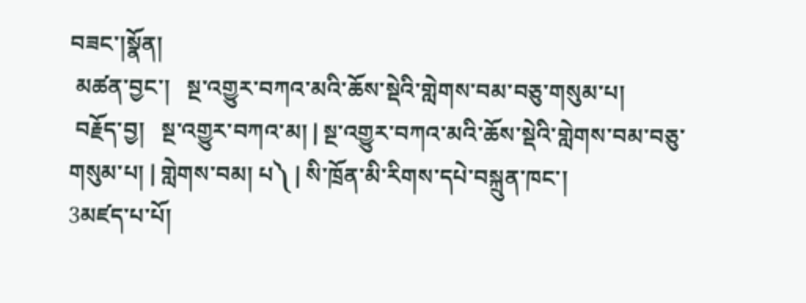བཟང་།སྣོན།
 མཚན་བྱང་།   སྔ་འགྱུར་བཀའ་མའི་ཆོས་སྡེའི་གླེགས་བམ་བཅུ་གསུམ་པ།
 བརྗོད་བྱ།   སྔ་འགྱུར་བཀའ་མ། | སྔ་འགྱུར་བཀའ་མའི་ཆོས་སྡེའི་གླེགས་བམ་བཅུ་གསུམ་པ། | གླེགས་བམ། པ༽ | སི་ཁྲོན་མི་རིགས་དཔེ་བསྐྲུན་ཁང་།
3མཛད་པ་པོ།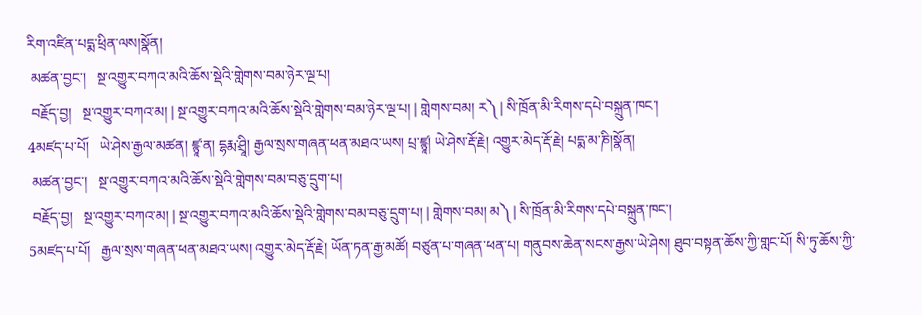རིག་འཛིན་པདྨ་ཕྲིན་ལས།སྣོན།
 མཚན་བྱང་།   སྔ་འགྱུར་བཀའ་མའི་ཆོས་སྡེའི་གླེགས་བམ་ཉེར་ལྔ་པ།
 བརྗོད་བྱ།   སྔ་འགྱུར་བཀའ་མ། | སྔ་འགྱུར་བཀའ་མའི་ཆོས་སྡེའི་གླེགས་བམ་ཉེར་ལྔ་པ། | གླེགས་བམ། ར༽ | སི་ཁྲོན་མི་རིགས་དཔེ་བསྐྲུན་ཁང་།
4མཛད་པ་པོ།   ཡེ་ཤེས་རྒྱལ་མཚན། ཛྙཱ་ན། དྷརྨ་ཤྲཱི། རྒྱལ་སྲས་གཞན་ཕན་མཐའ་ཡས། པྲ་ཛྙཱ། ཡེ་ཤེས་རྡོ་རྗེ། འགྱུར་མེད་རྡོ་རྗེ། པདྨ་མ་ཎི།སྣོན།
 མཚན་བྱང་།   སྔ་འགྱུར་བཀའ་མའི་ཆོས་སྡེའི་གླེགས་བམ་བཅུ་དྲུག་པ།
 བརྗོད་བྱ།   སྔ་འགྱུར་བཀའ་མ། | སྔ་འགྱུར་བཀའ་མའི་ཆོས་སྡེའི་གླེགས་བམ་བཅུ་དྲུག་པ། | གླེགས་བམ། མ༽ | སི་ཁྲོན་མི་རིགས་དཔེ་བསྐྲུན་ཁང་།
5མཛད་པ་པོ།   རྒྱལ་སྲས་གཞན་ཕན་མཐའ་ཡས། འགྱུར་མེད་རྡོ་རྗེ། ཡོན་ཏན་རྒྱ་མཚོ། བཙུན་པ་གཞན་ཕན་པ། གནུབས་ཆེན་སངས་རྒྱས་ཡེ་ཤེས། ཐུབ་བསྟན་ཆོས་ཀྱི་གླང་པོ། སི་ཏུ་ཆོས་ཀྱི་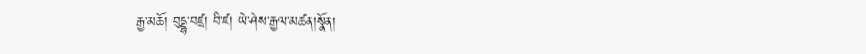རྒྱ་མཆོ། བུདྡྷ་བཛྲ། བི་ཛ། ཡེ་ཤེས་རྒྱལ་མཚན།སྣོན།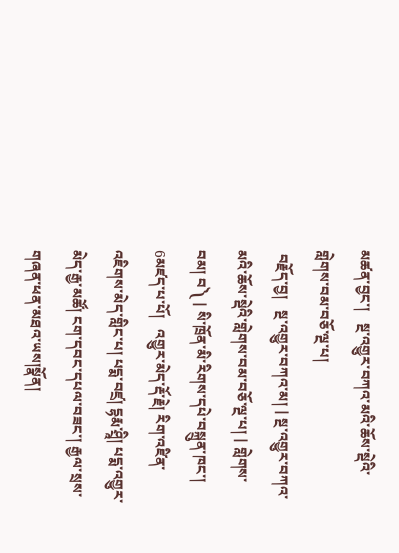མཚན་བྱང་།   སྔ་འགྱུར་བཀའ་མའི་ཆོས་སྡེའི་གླེགས་བམ་བཅོ་ལྔ་པ།
 བརྗོད་བྱ།   སྔ་འགྱུར་བཀའ་མ། | སྔ་འགྱུར་བཀའ་མའི་ཆོས་སྡེའི་གླེགས་བམ་བཅོ་ལྔ་པ། | གླེགས་བམ། བ༽ | སི་ཁྲོན་མི་རིགས་དཔེ་བསྐྲུན་ཁང་།
6མཛད་པ་པོ།   འགྱུར་མེད་རྡོ་རྗེ། རིག་འཛིན་འཇིགས་མེད་གླིང་པ། པདྨ་བཛྲ། དྷརྨ་ཤྲཱི། པདྨ་འགྱུར་མེད་རྒྱ་མཚོ། ངག་དབང་དཔལ་བཟང་། རྒྱལ་སྲས་གཞན་ཕན་མཐའ་ཡས།སྣོན།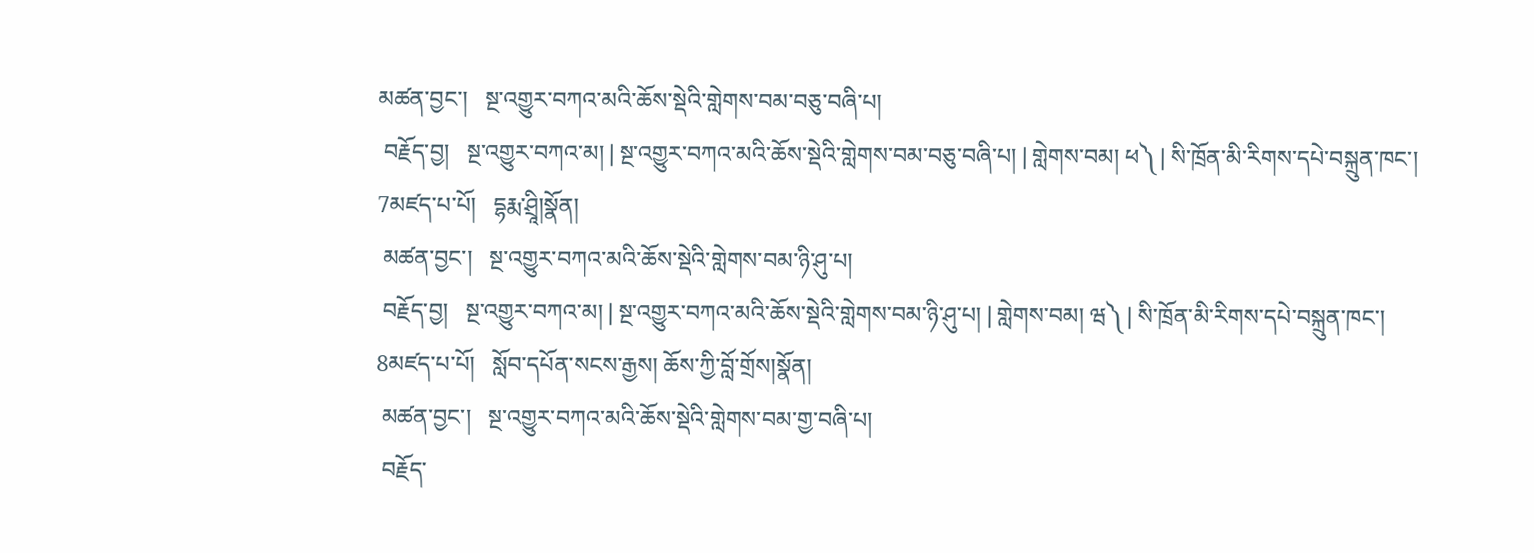མཚན་བྱང་།   སྔ་འགྱུར་བཀའ་མའི་ཆོས་སྡེའི་གླེགས་བམ་བཅུ་བཞི་པ།
 བརྗོད་བྱ།   སྔ་འགྱུར་བཀའ་མ། | སྔ་འགྱུར་བཀའ་མའི་ཆོས་སྡེའི་གླེགས་བམ་བཅུ་བཞི་པ། | གླེགས་བམ། ཕ༽ | སི་ཁྲོན་མི་རིགས་དཔེ་བསྐྲུན་ཁང་།
7མཛད་པ་པོ།   དྷརྨ་ཤྲཱི།སྣོན།
 མཚན་བྱང་།   སྔ་འགྱུར་བཀའ་མའི་ཆོས་སྡེའི་གླེགས་བམ་ཉི་ཤུ་པ།
 བརྗོད་བྱ།   སྔ་འགྱུར་བཀའ་མ། | སྔ་འགྱུར་བཀའ་མའི་ཆོས་སྡེའི་གླེགས་བམ་ཉི་ཤུ་པ། | གླེགས་བམ། ཝ༽ | སི་ཁྲོན་མི་རིགས་དཔེ་བསྐྲུན་ཁང་།
8མཛད་པ་པོ།   སློབ་དཔོན་སངས་རྒྱས། ཆོས་ཀྱི་བློ་གྲོས།སྣོན།
 མཚན་བྱང་།   སྔ་འགྱུར་བཀའ་མའི་ཆོས་སྡེའི་གླེགས་བམ་གྱ་བཞི་པ།
 བརྗོད་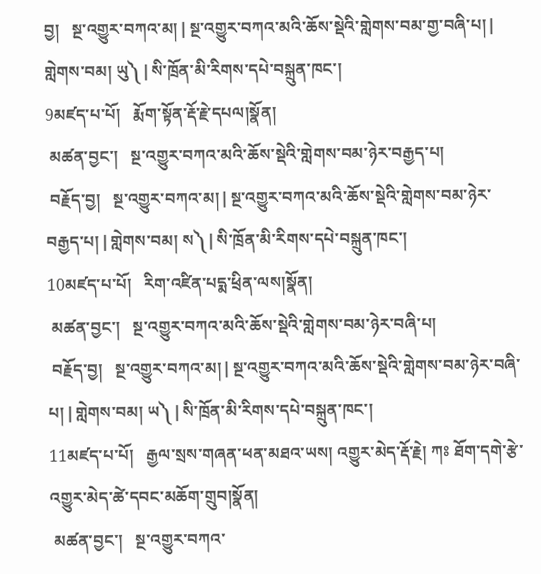བྱ།   སྔ་འགྱུར་བཀའ་མ། | སྔ་འགྱུར་བཀའ་མའི་ཆོས་སྡེའི་གླེགས་བམ་གྱ་བཞི་པ། | གླེགས་བམ། ཡུ༽ | སི་ཁྲོན་མི་རིགས་དཔེ་བསྐྲུན་ཁང་།
9མཛད་པ་པོ།   རྨོག་སྟོན་རྡོ་རྗེ་དཔལ།སྣོན།
 མཚན་བྱང་།   སྔ་འགྱུར་བཀའ་མའི་ཆོས་སྡེའི་གླེགས་བམ་ཉེར་བརྒྱད་པ།
 བརྗོད་བྱ།   སྔ་འགྱུར་བཀའ་མ། | སྔ་འགྱུར་བཀའ་མའི་ཆོས་སྡེའི་གླེགས་བམ་ཉེར་བརྒྱད་པ། | གླེགས་བམ། ས༽ | སི་ཁྲོན་མི་རིགས་དཔེ་བསྐྲུན་ཁང་།
10མཛད་པ་པོ།   རིག་འཛིན་པདྨ་ཕྲིན་ལས།སྣོན།
 མཚན་བྱང་།   སྔ་འགྱུར་བཀའ་མའི་ཆོས་སྡེའི་གླེགས་བམ་ཉེར་བཞི་པ།
 བརྗོད་བྱ།   སྔ་འགྱུར་བཀའ་མ། | སྔ་འགྱུར་བཀའ་མའི་ཆོས་སྡེའི་གླེགས་བམ་ཉེར་བཞི་པ། | གླེགས་བམ། ཡ༽ | སི་ཁྲོན་མི་རིགས་དཔེ་བསྐྲུན་ཁང་།
11མཛད་པ་པོ།   རྒྱལ་སྲས་གཞན་ཕན་མཐའ་ཡས། འགྱུར་མེད་རྡོ་རྗེ། ཀཿ ཐོག་དགེ་རྩེ་འགྱུར་མེད་ཚེ་དབང་མཆོག་གྲུབ།སྣོན།
 མཚན་བྱང་།   སྔ་འགྱུར་བཀའ་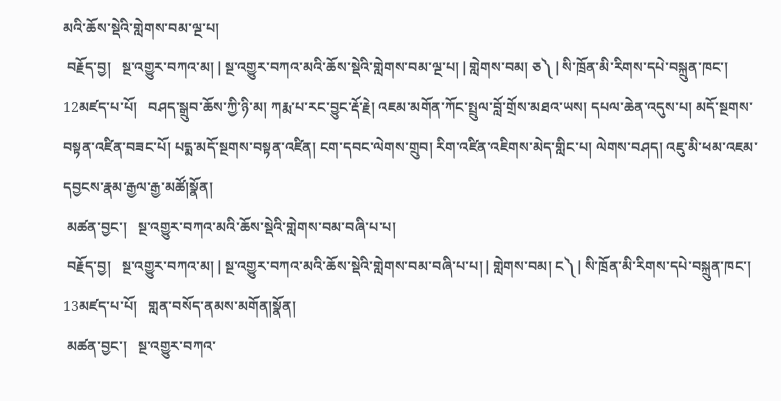མའི་ཆོས་སྡེའི་གླེགས་བམ་ལྔ་པ།
 བརྗོད་བྱ།   སྔ་འགྱུར་བཀའ་མ། | སྔ་འགྱུར་བཀའ་མའི་ཆོས་སྡེའི་གླེགས་བམ་ལྔ་པ། | གླེགས་བམ། ཅ༽ | སི་ཁྲོན་མི་རིགས་དཔེ་བསྐྲུན་ཁང་།
12མཛད་པ་པོ།   བཤད་སྒྲུབ་ཆོས་ཀྱི་ཉི་མ། ཀརྨ་པ་རང་བྱུང་རྡོ་རྗེ། འཇམ་མགོན་ཀོང་སྤྲུལ་བློ་གྲོས་མཐའ་ཡས། དཔལ་ཆེན་འདུས་པ། མདོ་སྔགས་བསྟན་འཛིན་བཟང་པོ། པདྨ་མདོ་སྔགས་བསྟན་འཛིན། ངག་དབང་ལེགས་གྲུབ། རིག་འཛིན་འཇིགས་མེད་གླིང་པ། ལེགས་བཤད། འཇུ་མི་ཕམ་འཇམ་དབྱངས་རྣམ་རྒྱལ་རྒྱ་མཚོ།སྣོན།
 མཚན་བྱང་།   སྔ་འགྱུར་བཀའ་མའི་ཆོས་སྡེའི་གླེགས་བམ་བཞི་པ་པ།
 བརྗོད་བྱ།   སྔ་འགྱུར་བཀའ་མ། | སྔ་འགྱུར་བཀའ་མའི་ཆོས་སྡེའི་གླེགས་བམ་བཞི་པ་པ། | གླེགས་བམ། ང༽ | སི་ཁྲོན་མི་རིགས་དཔེ་བསྐྲུན་ཁང་།
13མཛད་པ་པོ།   གླན་བསོད་ནམས་མགོན།སྣོན།
 མཚན་བྱང་།   སྔ་འགྱུར་བཀའ་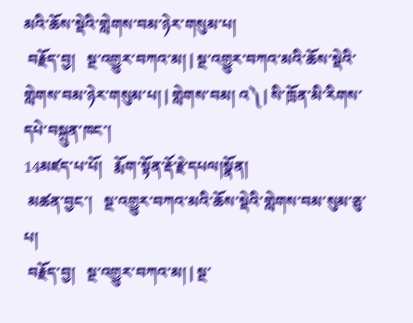མའི་ཆོས་སྡེའི་གླེགས་བམ་ཉེར་གསུམ་པ།
 བརྗོད་བྱ།   སྔ་འགྱུར་བཀའ་མ། | སྔ་འགྱུར་བཀའ་མའི་ཆོས་སྡེའི་གླེགས་བམ་ཉེར་གསུམ་པ། | གླེགས་བམ། འ༽ | སི་ཁྲོན་མི་རིགས་དཔེ་བསྐྲུན་ཁང་།
14མཛད་པ་པོ།   རྨོག་སྟོན་རྡོ་རྗེ་དཔལ།སྣོན།
 མཚན་བྱང་།   སྔ་འགྱུར་བཀའ་མའི་ཆོས་སྡེའི་གླེགས་བམ་སུམ་ཅུ་པ།
 བརྗོད་བྱ།   སྔ་འགྱུར་བཀའ་མ། | སྔ་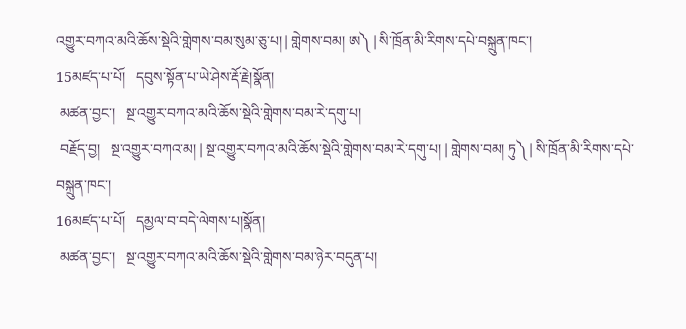འགྱུར་བཀའ་མའི་ཆོས་སྡེའི་གླེགས་བམ་སུམ་ཅུ་པ། | གླེགས་བམ། ཨ༽ | སི་ཁྲོན་མི་རིགས་དཔེ་བསྐྲུན་ཁང་།
15མཛད་པ་པོ།   དབུས་སྟོན་པ་ཡེ་ཤེས་རྡོ་རྗེ།སྣོན།
 མཚན་བྱང་།   སྔ་འགྱུར་བཀའ་མའི་ཆོས་སྡེའི་གླེགས་བམ་རེ་དགུ་པ།
 བརྗོད་བྱ།   སྔ་འགྱུར་བཀའ་མ། | སྔ་འགྱུར་བཀའ་མའི་ཆོས་སྡེའི་གླེགས་བམ་རེ་དགུ་པ། | གླེགས་བམ། ཏུ༽ | སི་ཁྲོན་མི་རིགས་དཔེ་བསྐྲུན་ཁང་།
16མཛད་པ་པོ།   དམྱལ་བ་བདེ་ལེགས་པ།སྣོན།
 མཚན་བྱང་།   སྔ་འགྱུར་བཀའ་མའི་ཆོས་སྡེའི་གླེགས་བམ་ཉེར་བདུན་པ།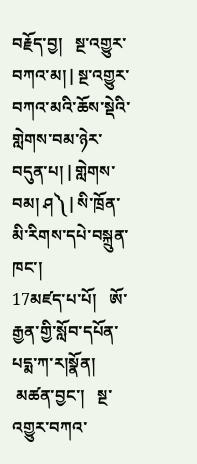བརྗོད་བྱ།   སྔ་འགྱུར་བཀའ་མ། | སྔ་འགྱུར་བཀའ་མའི་ཆོས་སྡེའི་གླེགས་བམ་ཉེར་བདུན་པ། | གླེགས་བམ། ཤ༽ | སི་ཁྲོན་མི་རིགས་དཔེ་བསྐྲུན་ཁང་།
17མཛད་པ་པོ།   ཨོ་རྒྱན་གྱི་སློབ་དཔོན་པདྨ་ཀ་ར།སྣོན།
 མཚན་བྱང་།   སྔ་འགྱུར་བཀའ་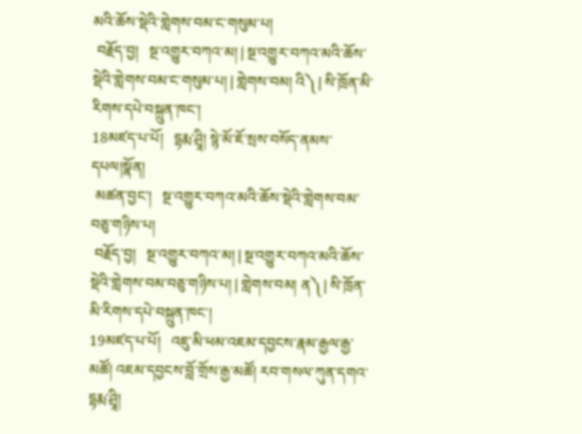མའི་ཆོས་སྡེའི་གླེགས་བམ་ང་གསུམ་པ།
 བརྗོད་བྱ།   སྔ་འགྱུར་བཀའ་མ། | སྔ་འགྱུར་བཀའ་མའི་ཆོས་སྡེའི་གླེགས་བམ་ང་གསུམ་པ། | གླེགས་བམ། འི༽ | སི་ཁྲོན་མི་རིགས་དཔེ་བསྐྲུན་ཁང་།
18མཛད་པ་པོ།   དྷརྨ་ཤྲཱི། སྙེ་མོ་ཇོ་སྲས་བསོད་ནམས་དཔལ།སྣོན།
 མཚན་བྱང་།   སྔ་འགྱུར་བཀའ་མའི་ཆོས་སྡེའི་གླེགས་བམ་བཅུ་གཉིས་པ།
 བརྗོད་བྱ།   སྔ་འགྱུར་བཀའ་མ། | སྔ་འགྱུར་བཀའ་མའི་ཆོས་སྡེའི་གླེགས་བམ་བཅུ་གཉིས་པ། | གླེགས་བམ། ན༽ | སི་ཁྲོན་མི་རིགས་དཔེ་བསྐྲུན་ཁང་།
19མཛད་པ་པོ།   འཇུ་མི་ཕམ་འཇམ་དབྱངས་རྣམ་རྒྱལ་རྒྱ་མཚོ། འཇམ་དབྱངས་བློ་གྲོས་རྒྱ་མཚོ། རབ་གསལ་ཀུན་དགའ་དྷརྨ་ཤྲཱི།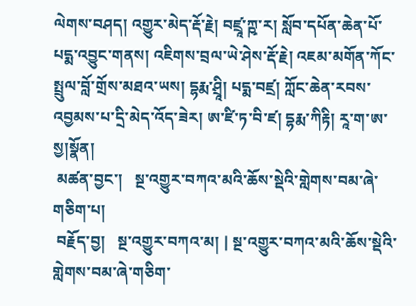ལེགས་བཤད། འགྱུར་མེད་རྡོ་རྗེ། བཛྲཱ་ཀྵ་ར། སློབ་དཔོན་ཆེན་པོ་པདྨ་འབྱུང་གནས། འཇིགས་བྲལ་ཡེ་ཤེས་རྡོ་རྗེ། འཇམ་མགོན་ཀོང་སྤྲུལ་བློ་གྲོས་མཐའ་ཡས། དྷརྨ་ཤྲཱི། པདྨ་བཛྲ། ཀློང་ཆེན་རབས་འབྱམས་པ་དྲི་མེད་འོད་ཟེར། ཨ་ཛི་ཏ་བི་ཛ། དྷརྨ་ཀིརྟི། རཱ་ག་ཨ་སྱ།སྣོན།
 མཚན་བྱང་།   སྔ་འགྱུར་བཀའ་མའི་ཆོས་སྡེའི་གླེགས་བམ་ཞེ་གཅིག་པ།
 བརྗོད་བྱ།   སྔ་འགྱུར་བཀའ་མ། | སྔ་འགྱུར་བཀའ་མའི་ཆོས་སྡེའི་གླེགས་བམ་ཞེ་གཅིག་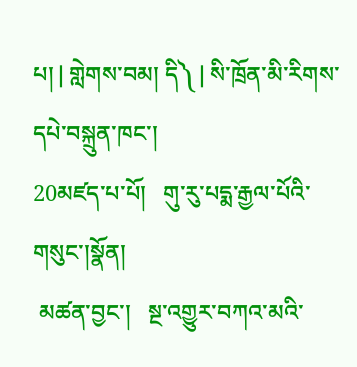པ། | གླེགས་བམ། དི༽ | སི་ཁྲོན་མི་རིགས་དཔེ་བསྐྲུན་ཁང་།
20མཛད་པ་པོ།   གུ་རུ་པདྨ་རྒྱལ་པོའི་གསུང་།སྣོན།
 མཚན་བྱང་།   སྔ་འགྱུར་བཀའ་མའི་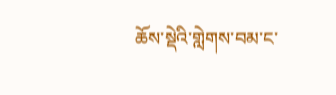ཆོས་སྡེའི་གླེགས་བམ་ང་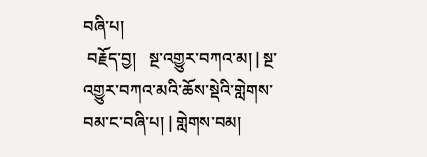བཞི་པ།
 བརྗོད་བྱ།   སྔ་འགྱུར་བཀའ་མ། | སྔ་འགྱུར་བཀའ་མའི་ཆོས་སྡེའི་གླེགས་བམ་ང་བཞི་པ། | གླེགས་བམ།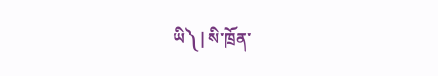ཡི༽ | སི་ཁྲོན་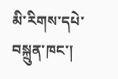མི་རིགས་དཔེ་བསྐྲུན་ཁང་།